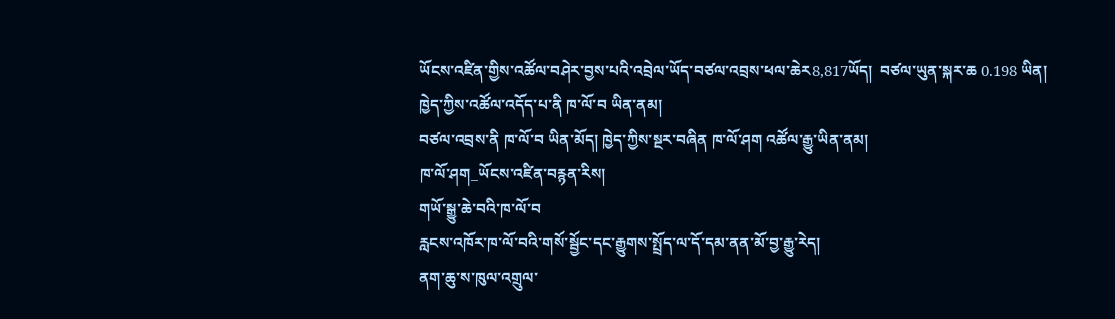ཡོངས་འཛིན་གྱིས་འཚོལ་བཤེར་བྱས་པའི་འབྲེལ་ཡོད་བཙལ་འབྲས་ཕལ་ཆེར8,817ཡོད།  བཙལ་ཡུན་སྐར་ཆ 0.198 ཡིན།
ཁྱེད་ཀྱིས་འཚོལ་འདོད་པ་ནི ཁ་ལོ་བ ཡིན་ནམ།
བཙལ་འབྲས་ནི ཁ་ལོ་བ ཡིན་མོད། ཁྱེད་ཀྱིས་སྔར་བཞིན ཁ་ལོ་ཤག འཚོལ་རྒྱུ་ཡིན་ནམ།
ཁ་ལོ་ཤག_ཡོངས་འཛིན་བརྙན་རིས།
གཡོ་སྒྱུ་ཆེ་བའི་ཁ་ལོ་བ
རླངས་འཁོར་ཁ་ལོ་བའི་གསོ་སྦྱོང་དང་རྒྱུགས་སྤྲོད་ལ་དོ་དམ་ནན་མོ་བྱ་རྒྱུ་རེད།
ནག་ཆུ་ས་ཁུལ་འགྲུལ་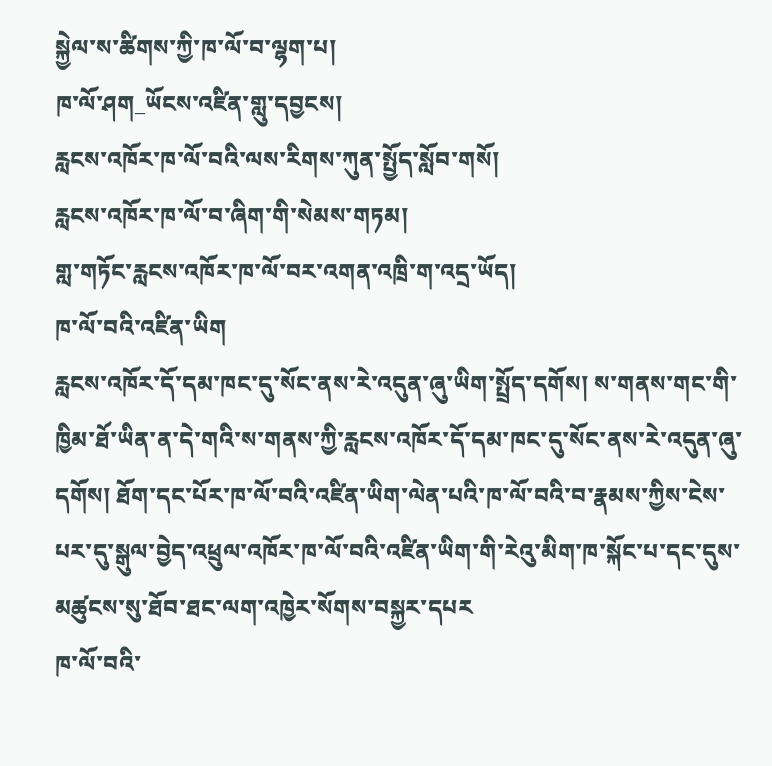སྐྱེལ་ས་ཚིགས་ཀྱི་ཁ་ལོ་བ་ལྷག་པ།
ཁ་ལོ་ཤག_ཡོངས་འཛིན་གླུ་དབྱངས།
རླངས་འཁོར་ཁ་ལོ་བའི་ལས་རིགས་ཀུན་སྤྱོད་སློབ་གསོ།
རླངས་འཁོར་ཁ་ལོ་བ་ཞིག་གི་སེམས་གཏམ།
གླ་གཏོང་རླངས་འཁོར་ཁ་ལོ་བར་འགན་འཁྲི་ག་འདྲ་ཡོད།
ཁ་ལོ་བའི་འཛིན་ཡིག
རླངས་འཁོར་དོ་དམ་ཁང་དུ་སོང་ནས་རེ་འདུན་ཞུ་ཡིག་སྤྲོད་དགོས། ས་གནས་གང་གི་ཁྱིམ་ཐོ་ཡིན་ན་དེ་གའི་ས་གནས་ཀྱི་རླངས་འཁོར་དོ་དམ་ཁང་དུ་སོང་ནས་རེ་འདུན་ཞུ་དགོས། ཐོག་དང་པོར་ཁ་ལོ་བའི་འཛིན་ཡིག་ལེན་པའི་ཁ་ལོ་བའི་བ་རྣམས་ཀྱིས་ངེས་པར་དུ་སྒུལ་བྱེད་འཕྲུལ་འཁོར་ཁ་ལོ་བའི་འཛིན་ཡིག་གི་རེའུ་མིག་ཁ་སྐོང་པ་དང་དུས་མཚུངས་སུ་ཐོབ་ཐང་ལག་འཁྱེར་སོགས་བསྐྱར་དཔར
ཁ་ལོ་བའི་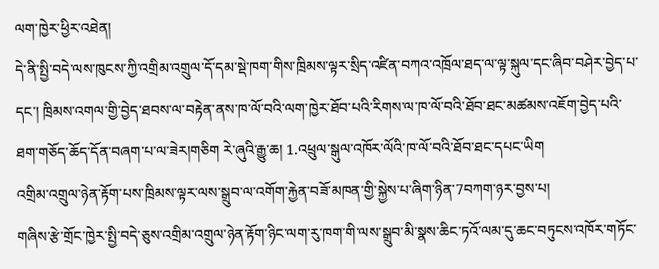ལག་ཁྱེར་ཕྱིར་འཐེན།
དེ་ནི་སྤྱི་བདེ་ལས་ཁུངས་ཀྱི་འགྲིམ་འགྲུལ་དོ་དམ་སྡེ་ཁག་གིས་ཁྲིམས་ལྟར་སྲིད་འཛིན་བཀའ་འཁྲོལ་ཐད་ལ་ལྟ་སྐུལ་དང་ཞིབ་བཤེར་བྱེད་པ་དང་། ཁྲིམས་འགལ་གྱི་བྱེད་ཐབས་ལ་བརྟེན་ནས་ཁ་ལོ་བའི་ལག་ཁྱེར་ཐོབ་པའི་རིགས་ལ་ཁ་ལོ་བའི་ཐོབ་ཐང་མཚམས་འཇོག་བྱེད་པའི་ཐག་གཅོད་ཆོད་དོན་བཞག་པ་ལ་ཟེར།གཅིག རེ་ཞུའི་རྒྱུ་ཆ། 1.འཕྲུལ་སྒུལ་འཁོར་ལོའི་ཁ་ལོ་བའི་ཐོབ་ཐང་དཔང་ཡིག
འགྲིམ་འགྲུལ་ཉེན་རྟོག་པས་ཁྲིམས་ལྟར་ལས་སྒྲུབ་ལ་འགོག་རྐྱེན་བཟོ་མཁན་གྱི་སྐྱེས་པ་ཞིག་ཉིན་7བཀག་ཉར་བྱས་པ།
གཞིས་རྩེ་གྲོང་ཁྱེར་སྤྱི་བདེ་ཅུས་འགྲིམ་འགྲུལ་ཉེན་རྟོག་ཉིང་ལག་རུ་ཁག་གི་ལས་སྒྲུབ་མི་སྣས་ཆིང་ཏའོ་ལམ་དུ་ཆང་བཏུངས་འཁོར་གཏོང་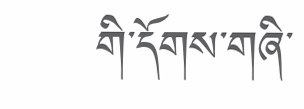གི་དོགས་གཞི་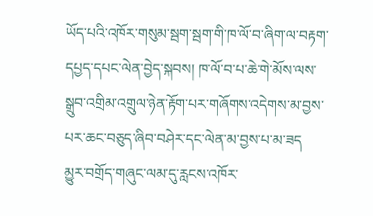ཡོད་པའི་འཁོར་གསུམ་སྦག་སྦག་གི་ཁ་ལོ་བ་ཞིག་ལ་བརྟག་དཔྱད་དཔང་ལེན་བྱེད་སྐབས། ཁ་ལོ་བ་པ་ཆེ་གེ་མོས་ལས་སྒྲུབ་འགྲིམ་འགྲུལ་ཉེན་རྟོག་པར་གཞོགས་འདེགས་མ་བྱས་པར་ཆང་བཅུད་ཞིབ་བཤེར་དང་ལེན་མ་བྱས་པ་མ་ཟད
མྱུར་བགྲོད་གཞུང་ལམ་དུ་རླངས་འཁོར་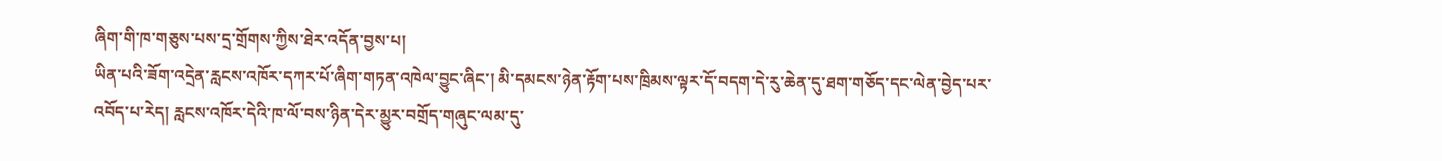ཞིག་གི་ཁ་གཅུས་པས་དྲ་གྲོགས་ཀྱིས་ཐེར་འདོན་བྱས་པ།
ཡིན་པའི་ཟོག་འདྲེན་རླངས་འཁོར་དཀར་པོ་ཞིག་གཏན་འཁེལ་བྱུང་ཞིང་། མི་དམངས་ཉེན་རྟོག་པས་ཁྲིམས་ལྟར་དོ་བདག་དེ་རུ་ཆེན་དུ་ཐག་གཅོད་དང་ལེན་བྱེད་པར་འབོད་པ་རེད། རླངས་འཁོར་དེའི་ཁ་ལོ་བས་ཉིན་དེར་མྱུར་བགྲོད་གཞུང་ལམ་དུ་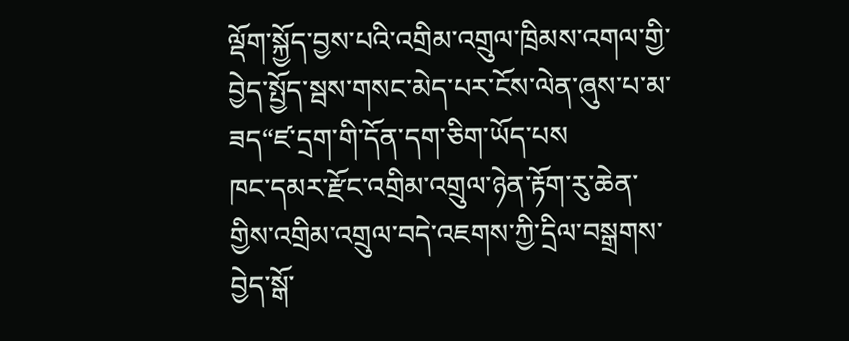ལྡོག་སྐྱོད་བྱས་པའི་འགྲིམ་འགྲུལ་ཁྲིམས་འགལ་གྱི་བྱེད་སྤྱོད་སྦས་གསང་མེད་པར་ངོས་ལེན་ཞུས་པ་མ་ཟད“ཛ་དྲག་གི་དོན་དག་ཅིག་ཡོད་པས
ཁང་དམར་རྫོང་འགྲིམ་འགྲུལ་ཉེན་རྟོག་རུ་ཆེན་གྱིས་འགྲིམ་འགྲུལ་བདེ་འཇགས་ཀྱི་དྲིལ་བསྒྲགས་བྱེད་སྒོ་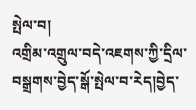སྤེལ་བ།
འགྲིམ་འགྲུལ་བདེ་འཇགས་ཀྱི་དྲིལ་བསྒྲགས་བྱེད་སྒོ་སྤེལ་བ་རེད།བྱེད་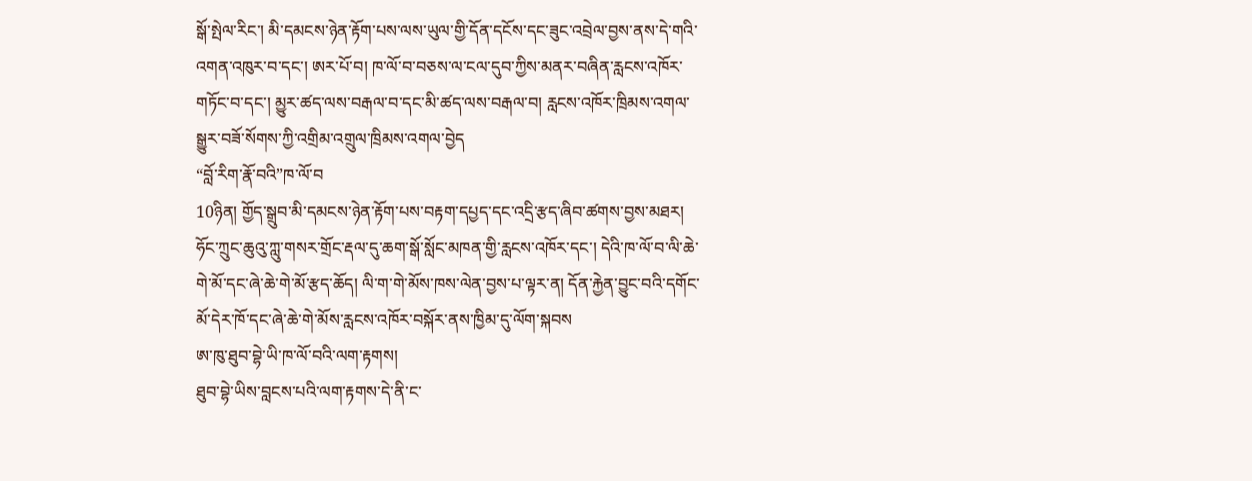སྒོ་སྤེལ་རིང་། མི་དམངས་ཉེན་རྟོག་པས་ལས་ཡུལ་གྱི་དོན་དངོས་དང་ཟུང་འབྲེལ་བྱས་ནས་དེ་གའི་འགན་འཁུར་བ་དང་། ཨར་པོ་བ། ཁ་ལོ་བ་བཅས་ལ་ངལ་དུབ་ཀྱིས་མནར་བཞིན་རླངས་འཁོར་གཏོང་བ་དང་། མྱུར་ཚད་ལས་བརྒལ་བ་དང་མི་ཚད་ལས་བརྒལ་བ། རླངས་འཁོར་ཁྲིམས་འགལ་སྒྱུར་བཟོ་སོགས་ཀྱི་འགྲིམ་འགྲུལ་ཁྲིམས་འགལ་བྱེད
“བློ་རིག་རྣོ་བའི”ཁ་ལོ་བ
10ཉིན། གྱོད་སྒྲུབ་མི་དམངས་ཉེན་རྟོག་པས་བརྟག་དཔྱད་དང་འདྲི་རྩད་ཞིབ་ཚགས་བྱས་མཐར། ཧོང་ཀྲུང་ཆུའུ་ཀླུ་གསར་གྲོང་རྡལ་དུ་ཆག་སྒོ་སློང་མཁན་གྱི་རླངས་འཁོར་དང་། དེའི་ཁ་ལོ་བ་ལི་ཆེ་གེ་མོ་དང་ཞེ་ཆེ་གེ་མོ་རྩད་ཆོད། ལི་ག་གེ་མོས་ཁས་ལེན་བྱས་པ་ལྟར་ན། དོན་རྐྱེན་བྱུང་བའི་དགོང་མོ་དེར་ཁོ་དང་ཞེ་ཆེ་གེ་མོས་རླངས་འཁོར་བསྐོར་ནས་ཁྱིམ་དུ་ལོག་སྐབས
ཨ་ཁུ་ཐུབ་བྷེ་ཡི་ཁ་ལོ་བའི་ལག་རྟགས།
ཐུབ་བྷེ་ཡིས་བླངས་པའི་ལག་རྟགས་དེ་ནི་ང་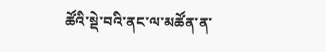ཚོའི་སྡེ་བའི་ནང་ལ་མཚོན་ན་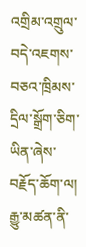འགྲིམ་འགྲུལ་བདེ་འཇགས་བཅའ་ཁྲིམས་དྲིལ་སྒྲོག་ཅིག་ཡིན་ཞེས་བརྗོད་ཆོག་ལ། རྒྱུ་མཚན་ནི་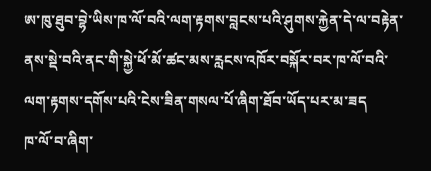ཨ་ཁུ་ཐུབ་བྷེ་ཡིས་ཁ་ལོ་བའི་ལག་རྟགས་བླངས་པའི་ཤུགས་རྐྱེན་དེ་ལ་བརྟེན་ནས་སྡེ་བའི་ནང་གི་སྐྱེ་ཕོ་མོ་ཚང་མས་རླངས་འཁོར་བསྐོར་བར་ཁ་ལོ་བའི་ལག་རྟགས་དགོས་པའི་ངེས་ཟིན་གསལ་པོ་ཞིག་ཐོབ་ཡོད་པར་མ་ཟད
ཁ་ལོ་བ་ཞིག་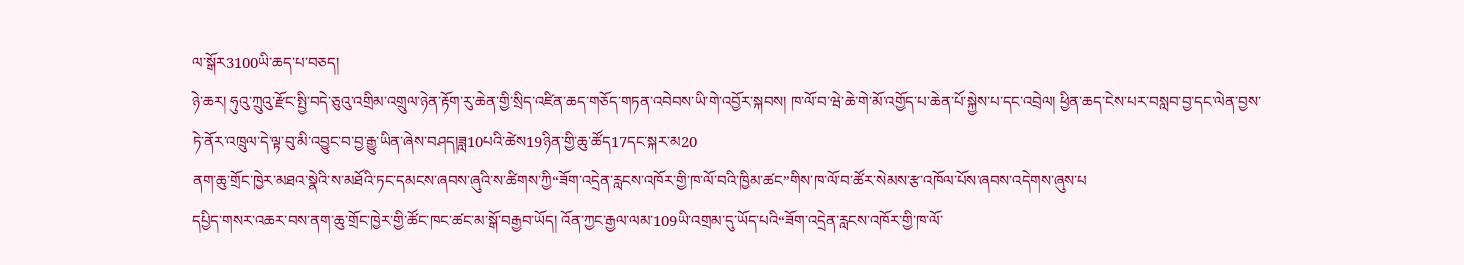ལ་སྒོར3100ཡི་ཆད་པ་བཅད།
ཉེ་ཆར། ཧུའུ་ཀྲུའུ་རྫོང་སྤྱི་བདེ་ཅུའུ་འགྲིམ་འགྲུལ་ཉེན་རྟོག་རུ་ཆེན་གྱི་སྲིད་འཛིན་ཆད་གཅོད་གཏན་འབེབས་ཡི་གེ་འབྱོར་སྐབས། ཁ་ལོ་བ་ཝེ་ཆེ་གེ་མོ་འགྱོད་པ་ཆེན་པོ་སྐྱེས་པ་དང་འབྲེལ། ཕྱིན་ཆད་ངེས་པར་བསླབ་བྱ་དང་ལེན་བྱས་ཏེ་ནོར་འཁྲུལ་དེ་ལྟ་བུ་མི་འབྱུང་བ་བྱ་རྒྱུ་ཡིན་ཞེས་བཤད།ཟླ10པའི་ཚེས19ཉིན་གྱི་ཆུ་ཚོད17དང་སྐར་མ20
ནག་ཆུ་གྲོང་ཁྱེར་མཐའ་སྣེའི་ས་མཐོའི་ཏང་དམངས་ཞབས་ཞུའི་ས་ཚིགས་ཀྱི“ཟོག་འདྲེན་རླངས་འཁོར་གྱི་ཁ་ལོ་བའི་ཁྱིམ་ཚང”གིས་ཁ་ལོ་བ་ཚོར་སེམས་རྩ་འཁོལ་པོས་ཞབས་འདེགས་ཞུས་པ
དཔྱིད་གསར་འཆར་བས་ནག་ཆུ་གྲོང་ཁྱེར་གྱི་ཚོང་ཁང་ཚང་མ་སྒོ་བརྒྱབ་ཡོད། འོན་ཀྱང་རྒྱལ་ལམ་109ཡི་འགྲམ་དུ་ཡོད་པའི“ཟོག་འདྲེན་རླངས་འཁོར་གྱི་ཁ་ལོ་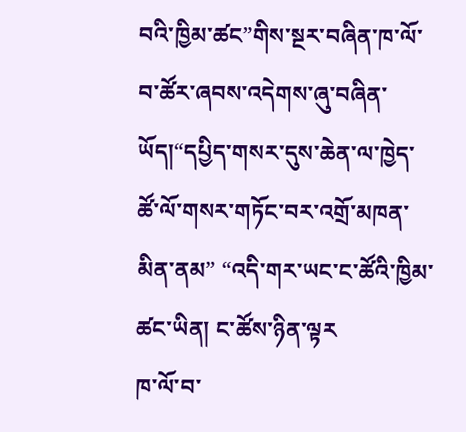བའི་ཁྱིམ་ཚང”གིས་སྔར་བཞིན་ཁ་ལོ་བ་ཚོར་ཞབས་འདེགས་ཞུ་བཞིན་ཡོད།“དཔྱིད་གསར་དུས་ཆེན་ལ་ཁྱེད་ཚོ་ལོ་གསར་གཏོང་བར་འགྲོ་མཁན་མིན་ནམ” “འདི་གར་ཡང་ང་ཚོའི་ཁྱིམ་ཚང་ཡིན། ང་ཚོས་ཉིན་ལྟར
ཁ་ལོ་བ་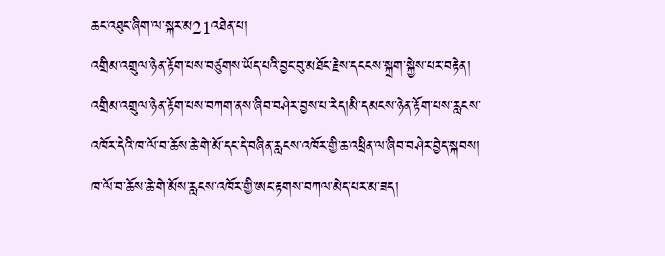ཆང་འཐུང་ཞིག་ལ་སྐར་མ21འཐེན་པ།
འགྲིམ་འགྲུལ་ཉེན་རྟོག་པས་བཙུགས་ཡོད་པའི་བྱང་བུ་མཐོང་རྗེས་དངངས་སྐྲག་སྐྱེས་པར་བརྟེན། འགྲིམ་འགྲུལ་ཉེན་རྟོག་པས་བཀག་ནས་ཞིབ་བཤེར་བྱས་པ་རེད།མི་དམངས་ཉེན་རྟོག་པས་རླངས་འཁོར་དེའི་ཁ་ལོ་བ་ཆོས་ཆེ་གེ་མོ་དང་དེ་བཞིན་རླངས་འཁོར་གྱི་ཆ་འཕྲིན་ལ་ཞིབ་བཤེར་བྱེད་སྐབས། ཁ་ལོ་བ་ཆོས་ཆེ་གེ་མོས་རླངས་འཁོར་གྱི་ཨང་རྟགས་བཀལ་མེད་པར་མ་ཟད།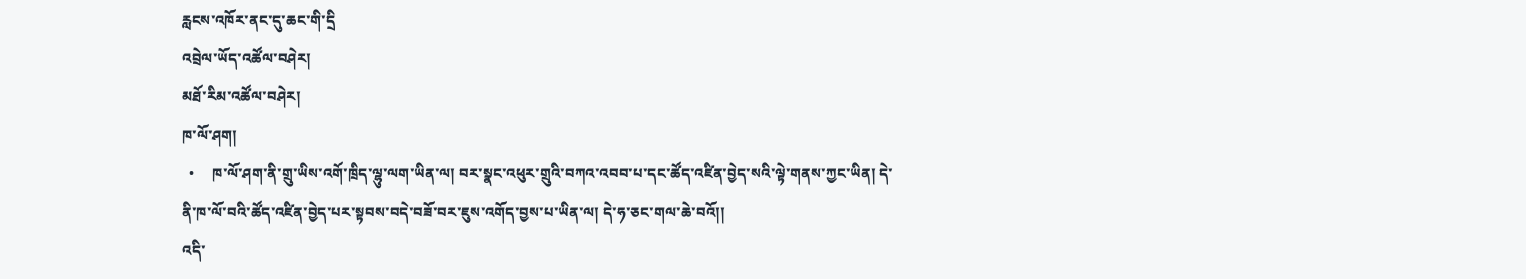རླངས་འཁོར་ནང་དུ་ཆང་གི་དྲི
འབྲེལ་ཡོད་འཚོལ་བཤེར།
མཐོ་རིམ་འཚོལ་བཤེར།
ཁ་ལོ་ཤག།
  •     ཁ་ལོ་ཤག་ནི་གྲུ་ཡིས་འགོ་ཁྲིད་ལྷུ་ལག་ཡིན་ལ། བར་སྣང་འཕུར་གྲུའི་བཀའ་འབབ་པ་དང་ཚོད་འཛིན་བྱེད་སའི་ལྟེ་གནས་ཀྱང་ཡིན། དེ་ནི་ཁ་ལོ་བའི་ཚོད་འཛིན་བྱེད་པར་སྟབས་བདེ་བཟོ་བར་ཇུས་འགོད་བྱས་པ་ཡིན་ལ། དེ་ཧ་ཅང་གལ་ཆེ་བའོ།།
འདི་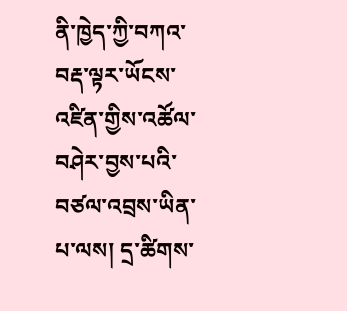ནི་ཁྱེད་ཀྱི་བཀའ་བརྡ་ལྟར་ཡོངས་འཛིན་གྱིས་འཚོལ་བཤེར་བྱས་པའི་བཙལ་འབྲས་ཡིན་པ་ལས། དྲ་ཚིགས་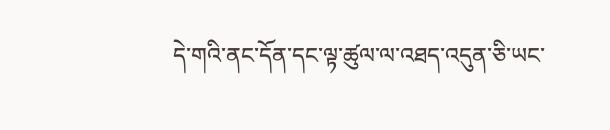དེ་གའི་ནང་དོན་དང་ལྟ་ཚུལ་ལ་འཐད་འདུན་ཅི་ཡང་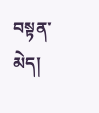བསྟན་མེད།